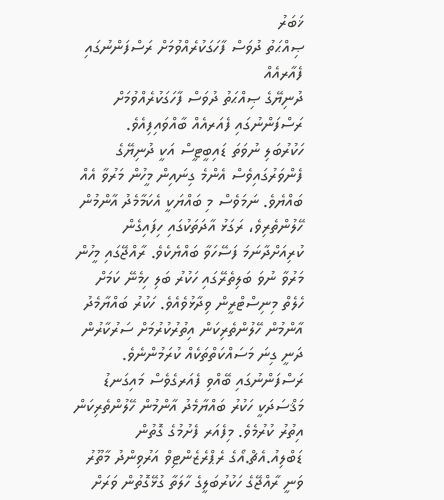ޚަބަރު
ޞިއްޙަތު ދުވަސް ފާހަގަކުރެއްވުމަށް ރަސްފަންނުގައި ފެއާރއެއް
ދުނިޔޭގެ ޞިއްޙަތު ދުވަސް ފާހަގަކުރެއްވުމަށް ރަސްފަންނުގައި ފެއަރއެއް ބާއްވައިފިއެވެ.
ހަކުރުބަލި ނުވަތަ ޑައިބީޓީސް އަކީ ދުނިޔޭގެ ފެންވަރުގައިވެސް އެންމެ ގިނައިން މީހުން މަރުވާ އެއް ބައްޔެވެ. ނަމަވެސް މި ބައްޔަކީ އެކަމާމެދު އާންމުން ހޭލުންތެރިވެ، ރަގަޅު އާދަތަކުގައި ހިފައިގެން ކުރިއަށްދާނަމަ ފަސޭހަވާ ބައްޔެކެވެ. ރާއްޖޭގައި މީހުން މަރުވާ ނުވަ ބަލިތެރޭގައި ހަކުރު ބަލި ހިމެނޭ ކަމަށް ހެލެތް މިނިސްޓްރީން ވިދާޅުވެއެވެ. ހަކުރު ބައްޔާމެދު އާންމުން ހޭލުންތެރިކަން އިތުރުކުރުމަށް ސަރުކާރުން ދަނީ ގިނަ މަސައްކަތްތަކެއް ކުރަމުންނެވެ.
ރަސްފަންނުގައި ބޭއްވި ފެއަރގެވެސް މައިގަނޑު މަޤްސަދަކީ ހަކުރު ބައްޔާމެދު އާންމުން ހޭލުންތެރިކަން އިތުރު ކުރުމެވެ. މިފެއަރ ފެށުމުގެ ގޮތުން ޑަބްލިއު.އެޗް.އޯގެ ރެޕްރެޒެންޓިވް އަރުވިންދު މާތޫރު ވަނީ ރާއްޖޭގެ ހަކުރުބަލީގެ ހާލަތާ ގުޅޭގޮތުން ވަރަށް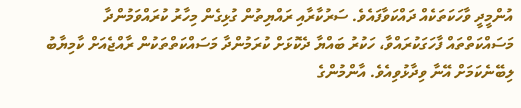އުންމީދީ ވާހަކަތަކެއް ދައްކަވާފައެވެ. ސަރުކާރާއި ރައްޔިތުން ގުޅިގެން މިހާރު ކުރައްވަމުންދާ މަސައްކަތްތައް ފާހަގަކުރައްވާ، ހަކުރު ބައްޔާ ދެކޮޅަށް ކުރަމުންދާ މަސައްކަތްތަކުން ރާއްޖެއަށް ކާމިޔާބު ލިބޭނެކަމަށް އޭނާ ވިދާޅުވިއެވެ. އާންމުންގެ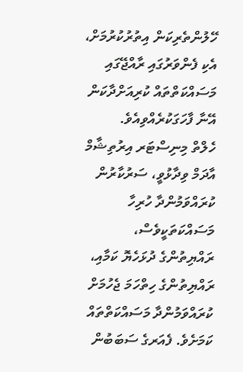ހޭލުންތެރިކަން އިތުރުކުރުމަށް، އެކި ފެންވަރުގައި ރާއްޖޭގައި މަސައްކަތްތައް ކުރިއަށްދާކަން އޭނާ ފާހަގަކުރެއްވިއެވެ.
ހެލްތް މިނިސްޓަރ އިރުތިޝާމް އާދަމް ވިދާޅުވީ، ސަރުކާރުން ކުރައްވަމުންދާ ހުރިހާ މަސައްކަތަކީވެސް، ރައްޔިތުންގެ ދުޅަހެޔޮ ކަމާއި، ރައްޔިތުންގެ ހިތްހަމަ ޖެހުމަށް ކުރައްވަމުންދާ މަސައްކަތްތައް ކަމަށެވެ. ފެއަރގެ ސަބަބުން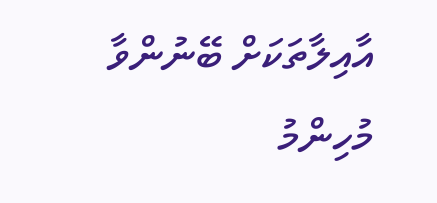އާއިލާތަކަށް ބޭނުންވާ މުހިންމު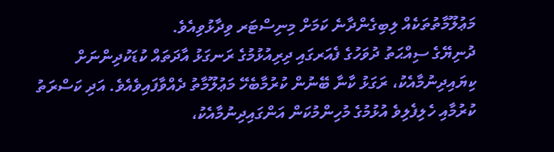މަޢުލޫމާތުތަކެއް ލިބިގެންދާނެ ކަމަށް މިނިސްޓަރ ވިދާޅުވިއެވެ.
ދުނިޔޭގެ ސިއްޙަތު ދުވަހުގެ ފެއަރގައި ދިރިއުޅުމުގެ ރަނގަޅު އާދަތައް ކުޑަކުދިންނަށް ކިޔައިދިނުމާއެކު، ރަގަޅު ކާނާ ބޭނުން ކުރުމާބެހޭ މަޢުލޫމާތު ދެއްވާފައިވެއެވެ. އަދި ކަސްރަތު ކުރުމާއި ހެލިފެލިވެ އުޅުމުގެ މުހިންމުކަން އަންގައިދިނުމާއެކު،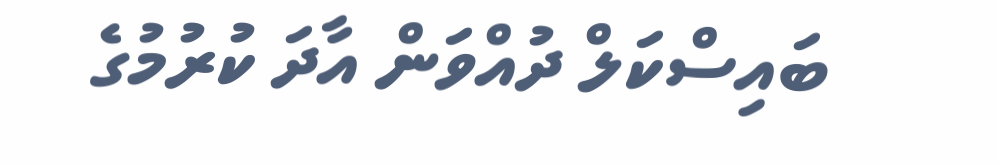ބައިސްކަލް ދުއްވަން އާދަ ކުރުމުގެ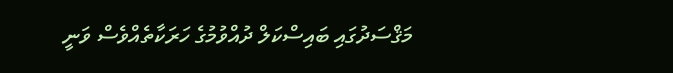މަޤްސަދުގައި ބައިސްކަލް ދުއްވުމުގެ ހަރަކާތެއްވެސް ވަނީ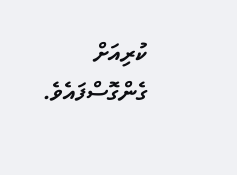ކުރިއަށް ގެންގޮސްފައެވެ.